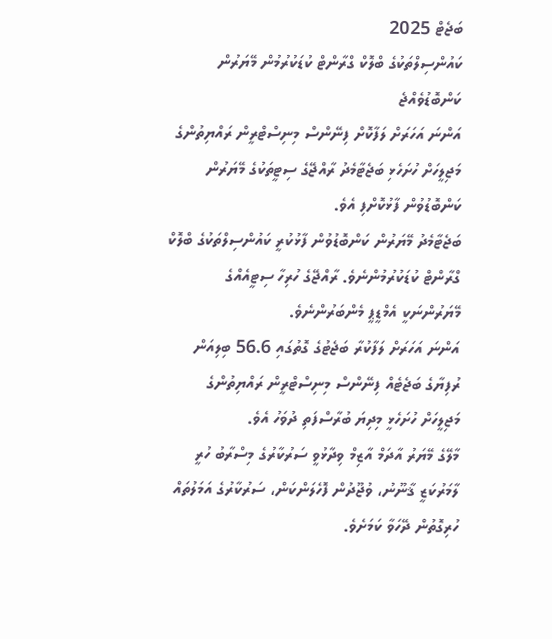ބަޖެޓް 2025
ކައުންސިލްތަކުގެ ބްލޮކް ގްރާންޓް ކުޑަކުރުމުން މޭޔަރުން ކަންބޮޑުވެއްޖެ
އަންނަ އަހަރަށް ލަފާކޮށް ފިނޭންސް މިނިސްޓްރީން ރައްޔިތުންގެ މަޖިލީހަށް ހުށަހެޅި ބަޖެޓާމެދު ރާއްޖޭގެ ސިޓީތަކުގެ މޭޔަރުން ކަންބޮޑުވުން ފާޅުކޮށްފި އެވެ.
ބަޖެޓާމެދު މޭޔަރުން ކަންބޮޑުވުން ފާޅުކުރީ ކައުންސިލްތަކުގެ ބްލޮކް ގްރާންޓް ކުޑަކުރުމުންނެވެ. ރާއްޖޭގެ ހުރިހާ ސިޓީއެއްގެ މޭޔަރުންނަކީ އެމްޑީޕީ މެންބަރުންނެވެ.
އަންނަ އަހަރަށް ލަފާކުރާ ބަޖެޓުގެ ގޮތުގައި 56.6 ބިލިއަން ރުފިޔާގެ ބަޖެޓެއް ފިނޭންސް މިނިސްޓްރީން ރައްޔިތުންގެ މަޖިލީހަށް ހުށަހެޅީ މިދިޔަ ބުރާސްފަތި ދުވަހު އެވެ.
މާލޭގެ މޭޔަރު އާދަމް އާޒިމް ވިދާޅުވީ ސަރުކާރުގެ މިސްރާބު ހުރީ ލާމަރުކަޒީ ޤާނޫނު، ވުޖޫދުން ފޮހެލަންކަން، ސަރުކާރުގެ އަމަލުތައް ހުރިގޮތުން ދޭހަވާ ކަމަށެވެ.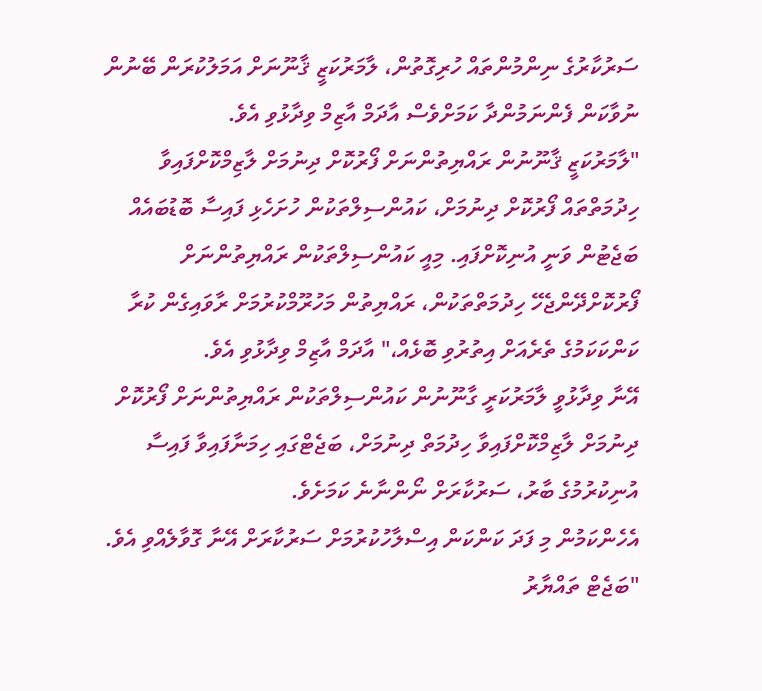ސަރުކާރުގެ ނިންމުންތައް ހުރިގޮތުން، ލާމަރުކަޒީ ޤާނޫނަށް އަމަލުކުރަން ބޭނުން ނުވާކަން ފެންނަމުންދާ ކަމަށްވެސް އާދަމް އާޒިމް ވިދާޅުވި އެވެ.
"ލާމަރުކަޒީ ޤާނޫނުން ރައްޔިތުންނަށް ފޯރުކޮށް ދިނުމަށް ލާޒިމްކޮށްފައިވާ ހިދުމަތްތައް ފޯރުކޮށް ދިނުމަށް، ކައުންސިލްތަކުން ހުށަހެޅި ފައިސާ ބޮޑުބައެއް ބަޖެޓުން ވަނީ އުނިކޮށްފައި. މިއީ ކައުންސިލްތަކުން ރައްޔިތުންނަށް ފޯރުކޮށްދޭންޖެހޭ ހިދުމަތްތަކުން، ރައްޔިތުން މަހުރޫމްކުރުމަށް ރާވައިގެން ކުރާ ކަންކަކަމުގެ ތެރެއަށް އިތުރުވި ބޮޅެއް،" އާދަމް އާޒިމް ވިދާޅުވި އެވެ.
އޭނާ ވިދާޅުވީ ލާމަރުކަރީ ގާނޫނުން ކައުންސިލްތަކުން ރައްޔިތުންނަށް ފޯރުކޮށް ދިނުމަށް ލާޒިމްކޮށްފައިވާ ހިދުމަތް ދިނުމަށް، ބަޖެޓްގައި ހިމަނާފައިވާ ފައިސާ އުނިކުރުމުގެ ބާރު، ސަރުކާރަށް ނޯންނާނެ ކަމަށެވެ.
އެހެންކަމުން މި ފަދަ ކަންކަން އިސްލާހުކުރުމަށް ސަރުކާރަށް އޭނާ ގޮވާލެއްވި އެވެ.
"ބަޖެޓް ތައްޔާރު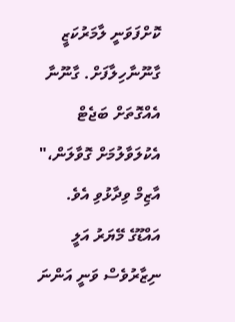ކޮށްފަވަނީ ލާމަރުކަޒީ ގާނޫނާހިލާފަށް. ގާނޫނާ އެއްގޮތަށް ބަޖެޓް އެކުލަވާލުމަށް ގޮވާލަން،" އާޒިމް ވިދާޅުވި އެވެ.
އައްޑޫގެ މޭޔަރު އަލީ ނިޒާރުވެސް ވަނީ އަންނަ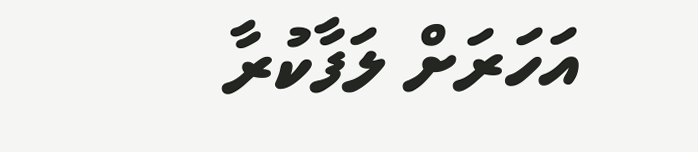އަހަރަށް ލަފާކުރާ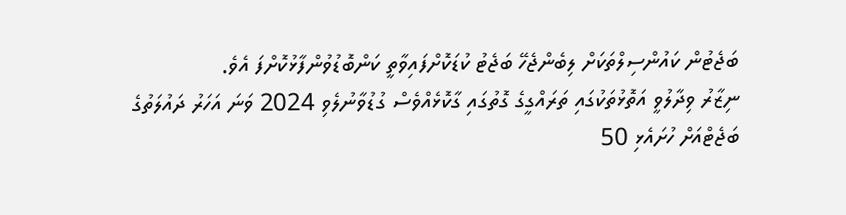ބަޖެޓުން ކައުންސިލްތަކަށް ލިބެންޖެހޭ ބަޖެޓު ކުޑަކޮށްފައިވާތީ ކަންބޮޑުވުންފާޅުކޮށްފަ އެވެ.
ނިޒާރު ވިދާލުވީ އަތޮޅުތަކުގައި ތަރައްގީގެ ގޮތުގައި ގާކޮޅެއްވެސް ގުޑުވާނުލެވި 2024 ވަނަ އަހަރު ދައުލަތުގެ ބަޖެޓްއަށް ހުށައެޅި 50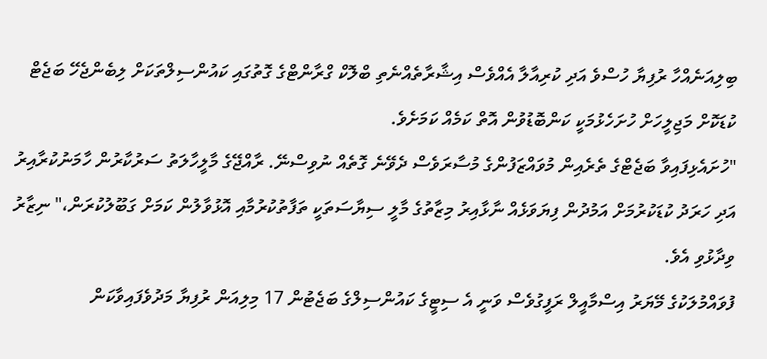ބިލިއަނެއްހާ ރުފިޔާ ހުސްވެ އަދި ކުރިއާލާ އެއްވެސް އިޝާރާތެއްނެތި ބްލޮކް ގްރާންޓްގެ ގޮތުގައި ކައުންސިލްތަކަށް ލިބެންޖެހޭ ބަޖެޓް ކުޑަކޮށް މަޖިލީހަށް ހުށަހެޅުމަކީ ކަންބޮޑުވުން އޮތް ކަމެއް ކަމަށެވެ.
"ހުށައެޅިފައިވާ ބަޖެޓްގެ ތެރެއިން މުވައްޒަފުންގެ މުސާރަވެސް ދެވޭނެ ގޮތެއް ނުވިސްނޭ. ރާއްޖޭގެ މާލީހާލަތު ސަރުކާރުން ހާމަނުކުރާއިރު އަދި ހަރަދު ކުޑަކުރުމަށް އަމުދުން ފިޔަވަޅެއް ނާޅާއިރު މިޒާތުގެ މާލީ ސިޔާސަތަކީ ތަފާތުކުރުމާއި އޮޅުވާލުން ކަމަށް ގަބޫލުކުރަން،" ނިޒާރު ވިދާޅުވި އެވެ.
ފުވައްމުލަކުގެ މޭޔަރު އިސްމާއީލް ރަފީގުވެސް ވަނީ އެ ސިޓީގެ ކައުންސިލްގެ ބަޖެޓުން 17 މިލިއަން ރުފިޔާ މަދުވެފައިވާކަން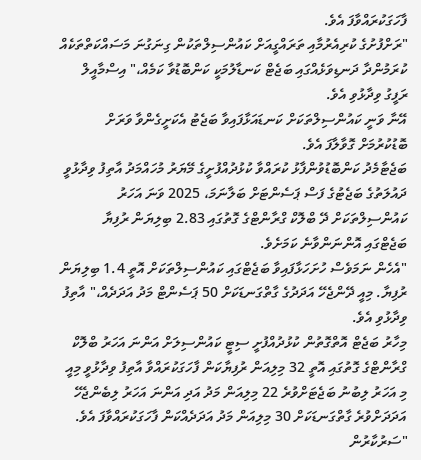ފާހަގަކުރައްވާފަ އެވެ.
"ރަށްފުށުގެ ކުރިއެރުމާއި ތަރައްގީއަށް ކައުންސިލްތަކުން ގިނަގުނަ މަސައްކަތްތަކެއް ކުރަމުންދާ ދަނޑިވަޅެއްގައި ބަޖެޓް ކަނޑާލުމަކީ ކަންބޮޑުވާ ކަމެއް،" އިސްމާއީލް ރަފީގު ވިދާޅުވި އެވެ.
އޭނާ ވަނީ ކައުންސިލްތަކަށް ކަނޑައަޅާފައިވާ ބަޖެޓު އެކަށީގެންވާ ވަރަށް ބޮޑުކުރުމަށް ގޮވާލާފަ އެވެ.
ބަޖެޓާމެދު ކަންބޮޑުވުންފާޅު ކުރައްވާ ކުޅުދުއްފުށީގެ މޭޔަރު މުހައްމަދު އާތިފު ވިދާޅުވީ ދައުލަތުގެ ބަޖެޓުގެ ފަސް ޕަސެންޓަށް ބަލާނަމަ، 2025 ވަނަ އަހަރު ކައުންސިލްތަކަށް ދޭ ބްލޮކް ގްރާންޓްގެ ގޮތުގައި 2.83 ބިލިޔަން ރުފިޔާ ބަޖެޓްގައި އޮންނަންވާނެ ކަމަށެވެ.
"އެހެން ނަމަވެސް ހުށަހަޅާފައިވާ ބަޖެޓްގައި ކައުންސިލްތަކަށް އޮތީ 1.4 ބިލިޔަން ރުފިޔާ. މިއީ ދޭންޖެހޭ އަދަދުގެ ގާތްގަނޑަކަށް 50 ޕަސެންޓް މަދު އަދަދެއް،" އާތިފު ވިދާޅުވި އެވެ.
މިހާރު ބަޖެޓް އޮތްގޮތުން ކުޅުދުއްފުށީ ސިޓީ ކައުންސިލަށް އަންނަ އަހަރު ބްލޮކް ގްރާންޓްގެ ގޮތުގައި އޮތީ 32 މިލިއަން ރުފިޔާކަން ފާހަގަކުރައްވާ އާތިފު ވިދާޅުވީ މިއީ މި އަހަރު ލިބުނު ބަޖެޓަށްވުރެ 22 މިލިއަން މަދު އަދި އަންނަ އަހަރު ލިބެންޖެހޭ އަދަދަށްވުރެ ގާތްގަނޑަކަށް 30 މިލިއަން މަދު އަދަދެއްކަން ފާހަގަކުރައްވާފަ އެވެ.
"ސަރުކާރުން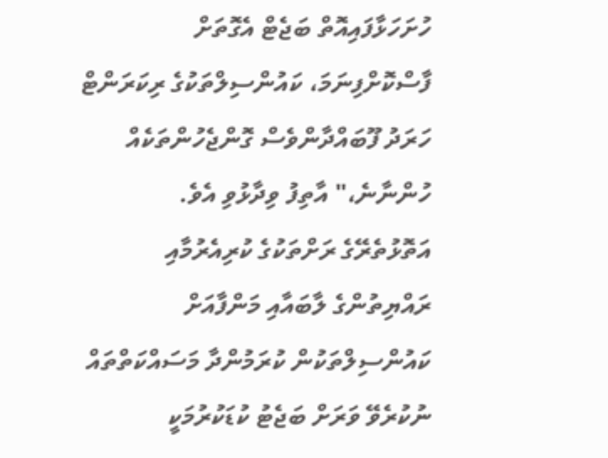ހުށަހަޅާފައިއޮތް ބަޖެޓް އެގޮތަށް ފާސްކޮށްފިނަމަ، ކައުންސިލްތަކުގެ ރިކަރަންޓް ހަރަދު ފޫބައްދާންވެސް ގޮންޖެހުންތަކެއް ހުންނާނެ،" އާތިފު ވިދާޅުވި އެވެ.
އަތޮޅުތެރޭގެ ރަށްތަކުގެ ކުރިއެރުމާއި ރައްޔިތުންގެ ލާބައާއި މަންފާއަށް ކައުންސިލްތަކުން ކުރަމުންދާ މަސައްކަތްތައް ނުކުރެވޭ ވަރަށް ބަޖެޓު ކުޑަކުރުމަކީ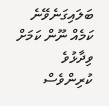ބަލައިގަނެވޭނެ ކަމެއް ނޫން ކަމަށް ވިދާޅުވެ ކުރިންވެސް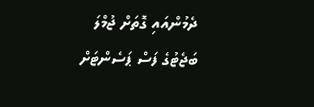ދެމުންއައި ގޮތަށް ޖުމްލަ ބަޖެޓުގެ ފަސް ޕަސެންޓަށް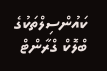ކައުންސިލްތަކުގެ ބްލޮކް ގްރާންޓް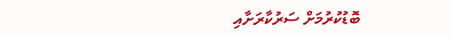ބޮޑުކުރުމަށް ސަރުކާރަށާއި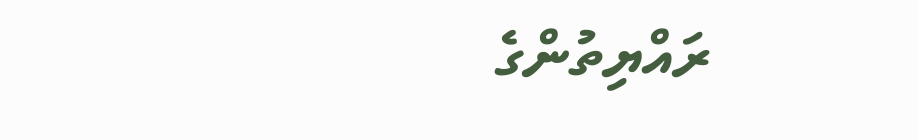ރައްޔިތުންގެ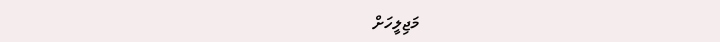މަޖިލީހަށް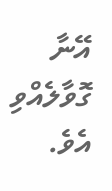އޭނާ ގޮވާލެއްވި އެވެ.